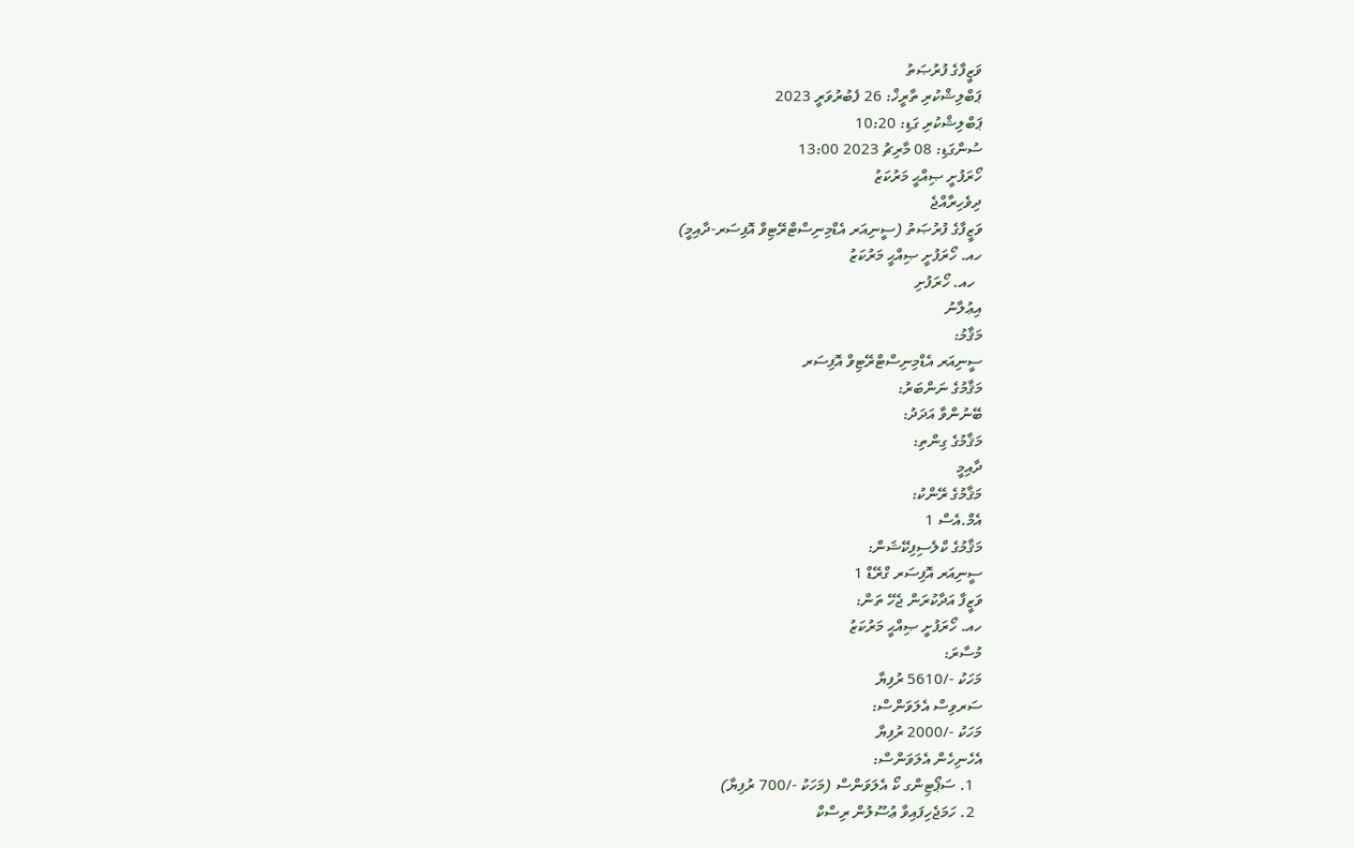ވަޒީފާގެ ފުރުޞަތު
ޕަބްލިޝްކުރި ތާރީޚް: 26 ފެބުރުވަރީ 2023
ޕަބްލިޝްކުރި ގަޑި: 10:20
ސުންގަޑި: 08 މާރިޗު 2023 13:00
ހޯރަފުށީ ޞިއްޙީ މަރުކަޒު
ދިވެހިރާއްޖެ
ވަޒީފާގެ ފުރުޞަތު (ސީނިއަރ އެޑްމިނިސްޓްރޭޓިވް އޮފިސަރ-ދާއިމީ)
ހއ. ހޯރަފުށީ ޞިއްޙީ މަރުކަޒު
  ހއ. ހޯރަފުށި
އިޢުލާނު
މަޤާމު:
ސީނިއަރ އެޑްމިނިސްޓްރޭޓިވް އޮފިސަރ
މަޤާމުގެ ނަންބަރު:
ބޭނުންވާ އަދަދު:
މަޤާމުގެ ގިންތި:
ދާއިމީ
މަޤާމުގެ ރޭންކު:
އެމް.އެސް 1
މަޤާމުގެ ކްލެސިފިކޭޝަން:
ސީނިއަރ އޮފިސަރ ގްރޭޑް 1
ވަޒީފާ އަދާކުރަން ޖެހޭ ތަން:
ހއ. ހޯރަފުށީ ޞިއްޙީ މަރުކަޒު
މުސާރަ:
މަހަކު -/5610 ރުފިޔާ
ސަރވިސް އެލަވަންސް:
މަހަކު -/2000 ރުފިޔާ
އެހެނިހެން އެލަވަންސް:
  1. ސަޕޯޓިންގ ކޯ އެލަވަންސް (މަހަކު -/700 ރުފިޔާ)
  2. ހަމަޖެހިފައިވާ ޢުސޫލުން ރިސްކް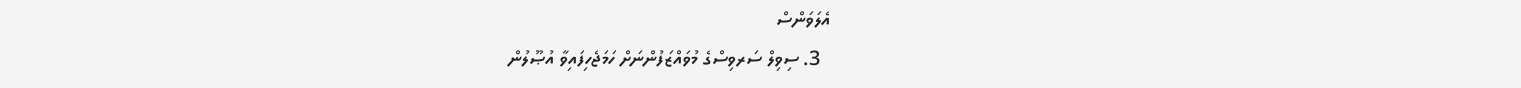އެލަވަންސް
  3. ސިވިލް ސަރވިސްގެ މުވައްޒަފުންނަށް ހަމަޖެހިފައިވާ އުޞޫލުން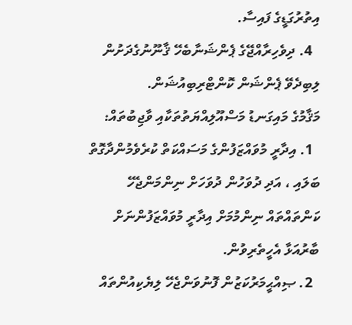އިތުރުގަޑީގެ ފައިސާ.
  4. ދިވެހިރާއްޖޭގެ ޕެންޝަނާބެހޭ ޤާނޫނުގެދަށުން ލިބިދެވޭ ޕެންޝަން ކޮންޓްރިބިއުޝަން.
މަޤާމުގެ މައިގަނޑު މަސްއޫލިއްޔަތުތަކާއި ވާޖިބުތައް:
  1. އިދާރީ މުވައްޒަފުންގެ މަސައްކަތް ކުރެވެމުންދާގޮތް ބަލައި ، އަދި ދުވަހުން ދުވަހަށް ނިންމަންޖެހޭ ކަންތައްތައް ނިންމުމަށް އިދާރީ މުވައްޒަފުންނަށް ބާރުއަޅާ އެހީތެރިވުން.
  2. ޞިއްޙީމަރުކަޒުން ފޮނުވަންޖެހޭ ލިޔެކިއުންތައް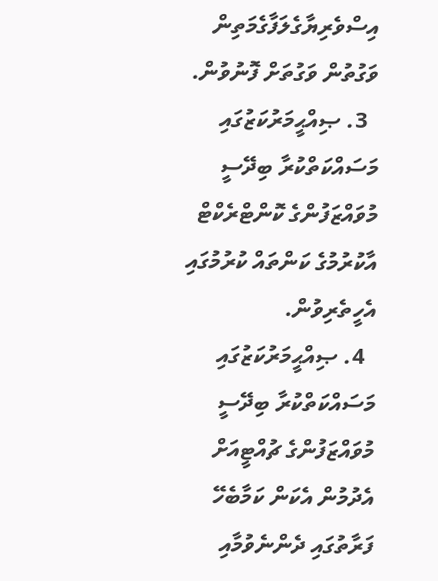އިސްވެރިޔާގެލަފާގެމަތިން ވަގުތުން ވަގުތަށް ފޮނުވުން.
  3. ޞިއްޙީމަރުކަޒުގައި މަސައްކަތްކުރާ ބިދޭސީ މުވައްޒަފުންގެ ކޮންޓްރެކްޓް އާކުރުމުގެ ކަންތައް ކުރުމުގައި އެހީތެރިވުން.
  4. ޞިއްޙީމަރުކަޒުގައި މަސައްކަތްކުރާ ބިދޭސީ މުވައްޒަފުންގެ ޗުއްޓީއަށް އެދުމުން އެކަން ކަމާބެހޭ ފަރާތުގައި ދެންނެވުމާއި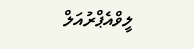ލީވްއެޕްރުއަލް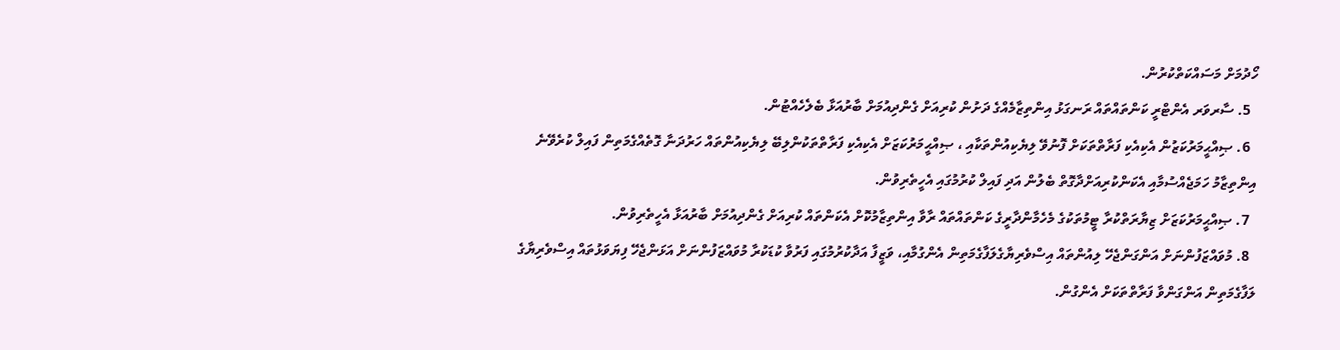ހޯދުމަށް މަސައްކަތްކުރުން.
  5. ސާރވަރ އެންޓްރީ ކަންތައްތައް ރަނގަޅު އިންތިޒާމެއްގެ ދަށުން ކުރިއަށް ގެންދިއުމަށް ބާރުއަޅާ ބެލެހެއްޓުން.
  6. ޞިއްޙީމަރުކަޒުން އެކިއެކި ފަރާތްތަކަށް ފޮނުވޭ ލިޔެކިއުންތަކާއި ، ޞިއްޙީމަރުކަޒަށް އެކިއެކި ފަރާތްތަކުންލިބޭ ލިޔެކިއުންތައް ހަރުދަނާ ގޮތެއްގެމަތިން ފައިލް ކުރެވޭނެ އިންތިޒާމު ހަމަޖެއްސުމާއި އެކަންކުރިއަށްދާގޮތް ބެލުން އަދި ފައިލް ކުރުމުގައި އެހީތެރިވުން.
  7. ޞިއްޙީމަރުކަޒަށް ޒިޔާރަތްކުރާ ޓީމުތަކުގެ މެހެމާންދާރީގެ ކަންތައްތައް ރާވާ އިންތިޒާމުކޮށް އެކަންތައް ކުރިއަށް ގެންދިއުމަށް ބާރުއަޅާ އެހީތެރިވުން.
  8. މުވައްޒަފުންނަށް އަންގަންޖެހޭ ލިއުންތައް އިސްވެރިޔާގެލަފާގެމަތިން އެންގުމާއި، ވަޒީފާ އަދާކުރުމުގައި ފަރުވާ ކުޑަކުރާ މުވައްޒަފުންނަށް އަޅަންޖެހޭ ފިޔަވަޅުތައް އިސްވެރިޔާގެ ލަފާގެމަތިން އަންގަންވާ ފަރާތްތަކަށް އެންގުން.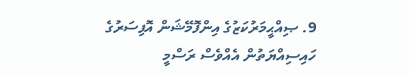9. ޞިއްޙީމަރުކަޒުގެ އިންފޮމޭޝަން އޮފިސަރުގެ ހައިސިއްޔަތުން އެއްވެސް ރަސްމީ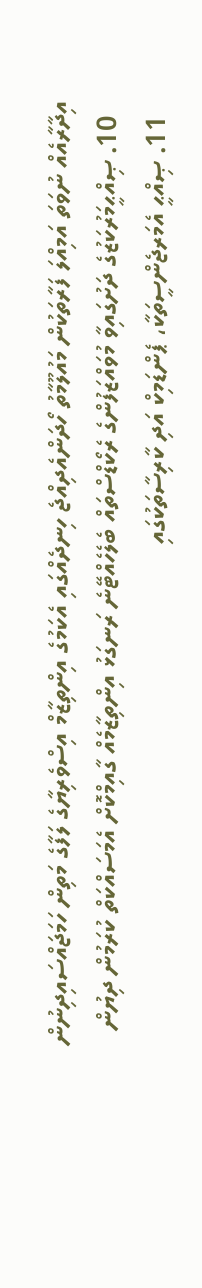އިދާރާއެއް ނުވަތަ އަމިއްލަ ފަރާތަކުން މައުލޫމާތު ހޯދަންއެދިއްޖެ ހިނދެއްގައި އެކަމުގެ އިންތިޒާމް އިސްވެރިޔާގެ ލަފާގެ މަތިން ހަމަޖައްސައިދިނުން
  10. ޞިއްޙީމަރުކަޒުގެ ދަށުގައިވާ މުވައްޒަފުންގެ ރެކޯޑްސްތައް ބެލެހެއްޓޭނެ ރަނގަޅު އިންތިޒާމެއް ގާއިމްކޮށް އެމަސައްކަތް ކުރަމުން ދިޔުން
  11. ޞިއްޙީ އެމަރޖެންސީތަކާ، ޕެންޑަމިކް އަދި ކާރިސާތަކުގައި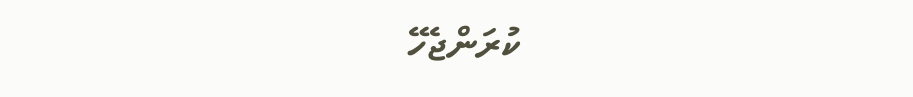ކުރަންޖެހޭ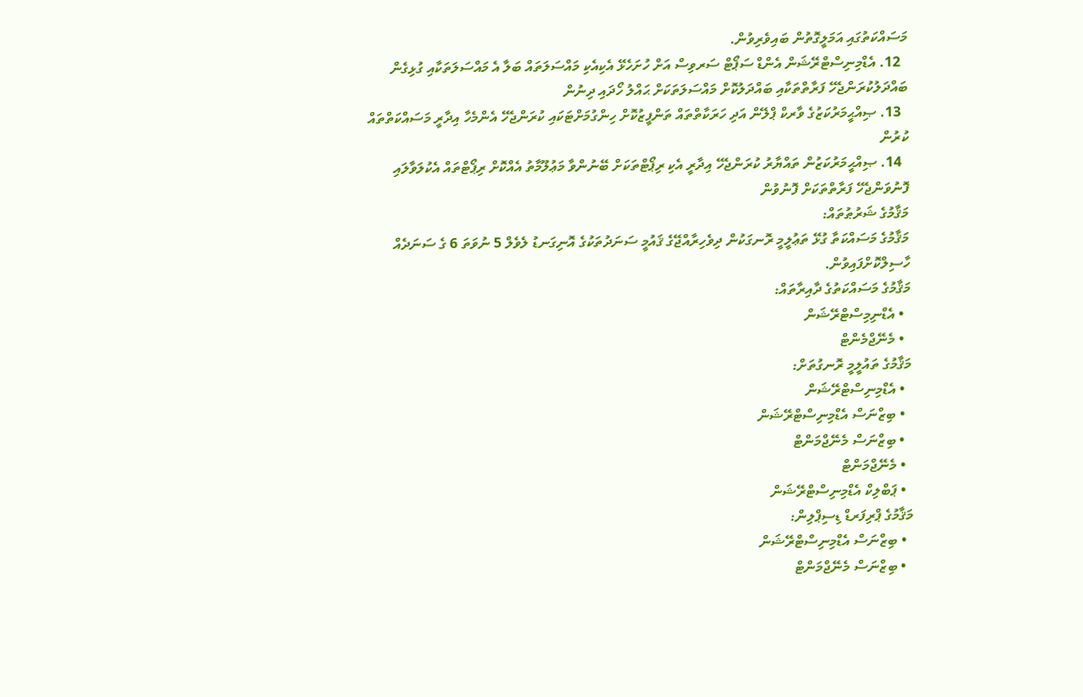މަސައްކަތުގައި އަމަލީގޮތުން ބައިވެރިވުން.
  12. އެޑްމިނިސްޓްރޭޝަން އެންޑް ސަޕޯޓް ސަރވިސް އަށް ހުށަހެޅޭ އެކިއެކި މައްސަލަތައް ބަލާ އެ މައްސަލަތަކާއި ގުޅިގެން ބައްދަލުކުރަންޖެހޭ ފަރާތްތަކާއި ބައްދަލުކޮށް މައްސަލަތަކަށް ޙައްލު ހޯދައި ދިނުން
  13. ޞިއްޙީމަރުކަޒުގެ ވާރކް ޕްލޭން އަދި ހަރަކާތްތައް ތަންފީޒުކޮށް ހިންގުމަށްޓަކައި ކުރަންޖެހޭ އެންމެހާ އިދާރީ މަސައްކަތްތައް ކުރުން
  14. ޞިއްޙީމަރުކަޒުން ތައްޔާރު ކުރަންޖެހޭ އިދާރީ އެކި ރިޕޯޓްތަކަށް ބޭނުންވާ މަޢުލޫމާތު އެއްކޮށް ރިޕޯޓްތައް އެކުލަވާލައި ފޮނުވަންޖެހޭ ފަރާތްތަކަށް ފޮނުވުން
މަޤާމުގެ ޝަރުޠުތައް:
މަޤާމުގެ މަސައްކަތާ ގުޅޭ ތަޢުލީމީ ރޮނގަކުން ދިވެހިރާއްޖޭގެ ޤައުމީ ސަނަދުތަކުގެ އޮނިގަނޑު ލެވެލް 5 ނުވަތަ 6 ގެ ސަނަދެއް ހާސިލްކޮށްފައިވުން.
މަޤާމުގެ މަސައްކަތުގެ ދާއިރާތައް:
  • އެޑްނިމިސްޓްރޭޝަން
  • މެނޭޖްމެންޓް
މަޤާމުގެ ތައުލީމީ ރޮނގުތަށް:
  • އެޑްމިނިސްޓްރޭޝަން
  • ބިޒްނަސް އެޑްމިނިސްޓްރޭޝަން
  • ބިޒްނަސް މެނޭޖްމަންޓް
  • މެނޭޖްމަންޓް
  • ޕަބްލިކް އެޑްމިނިސްޓްރޭޝަން
މަޤާމުގެ ޕްރިފަރޑް ޑިސިޕްލިން:
  • ބިޒްނަސް އެޑްމިނިސްޓްރޭޝަން
  • ބިޒްނަސް މެނޭޖްމަންޓް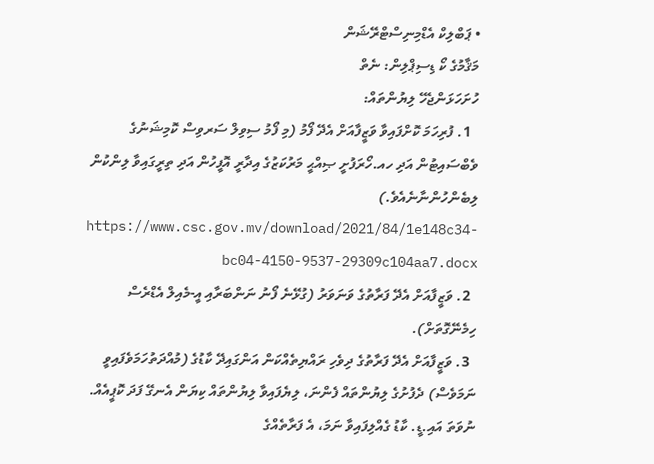• ޕަބްލިކް އެޑްމިނިސްޓްރޭޝަން
މަޤާމުގެ ކޯ ޑިސިޕްލިން: ނެތް
ހުށަހަޅަންޖެހޭ ލިޔުންތައް:
  1. ފުރިހަމަ ކޮށްފައިވާ ވަޒީފާއަށް އެދޭ ފޯމު (މި ފޯމު ސިވިލް ސަރވިސް ކޮމިޝަނުގެ ވެބްސައިޓުން އަދި ހއ.ހޯރަފުށީ ޞިއްޙީ މަރުކަޒުގެ އިދާރީ އޮފީހުން އަދި ތިރީގައިވާ ލިންކުން ލިބެންހުންނާނެއެވެ.)  https://www.csc.gov.mv/download/2021/84/1e148c34-bc04-4150-9537-29309c104aa7.docx
  2. ވަޒީފާއަށް އެދޭ ފަރާތުގެ ވަނަވަރު (ގުޅޭނެ ފޯނު ނަންބަރާއި އީ-މެއިލް އެޑްރެސް ހިމެނޭގޮތަށް).
  3. ވަޒީފާއަށް އެދޭ ފަރާތުގެ ދިވެހި ރައްޔިތެއްކަން އަންގައިދޭ ކާޑުގެ (މުއްދަތުހަމަވެފައިވީ ނަމަވެސް) ދެފުށުގެ ލިޔުންތައް ފެންނަ، ލިޔެފައިވާ ލިޔުންތައް ކިޔަން އެނގޭ ފަދަ ކޮޕީއެއް. ނުވަތަ އައި.ޑީ. ކާޑު ގެއްލިފައިވާ ނަމަ، އެ ފަރާތެއްގެ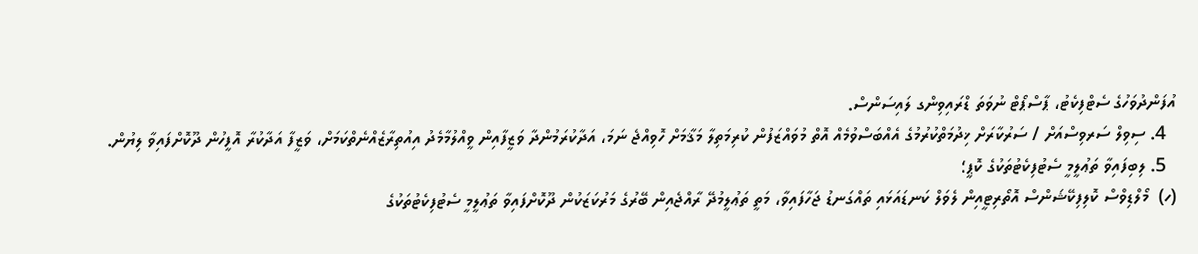އުފަންދުވަހުގެ ސެޓްފިކެޓު، ޕާސްޕޯޓް ނުވަތަ ޑްރައިވިންގ ލައިސަންސް.
  4. ސިވިލް ސަރވިސްއަށް / ސަރުކާރަށް ޚިދުމަތްކުރުމުގެ އެއްބަސްވުމެއް އޮތް މުވައްޒަފުން ކުރިމަތިލާ މަޤާމަށް ހޮވިއްޖެ ނަމަ، އަދާކުރަމުންދާ ވަޒީފާއިން ވީއްލުމާމެދު އިއުތިރާޒެއްނެތްކަމަށް، ވަޒީފާ އަދާކުރާ އޮފީހުން ދޫކޮށްފައިވާ ލިޔުން.
  5. ލިބިފައިވާ ތަޢުލީމީ ސެޓުފިކެޓުތަކުގެ ކޮޕީ؛
(ހ)  މޯލްޑިވްސް ކޮލިފިކޭޝަންސް އޮތޯރިޓީއިން ލެވަލް ކަނޑައަޅައި ތައްގަނޑު ޖަހާފައިވާ، މަތީ ތަޢުލީމުދޭ ރާއްޖެއިން ބޭރުގެ މަރުކަޒަކުން ދޫކޮށްފައިވާ ތަޢުލީމީ ސެޓުފިކެޓުތަކުގެ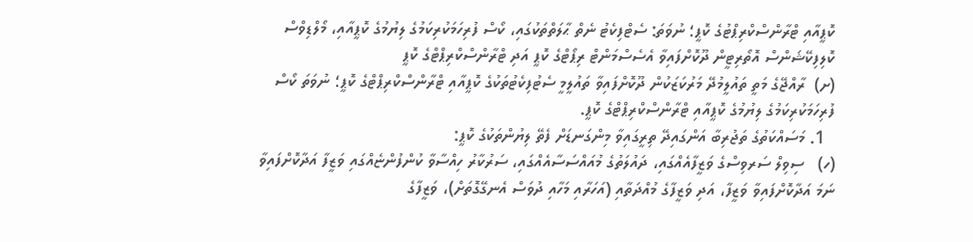ކޮޕީއާއި ޓްރާންސްކްރިޕްޓުގެ ކޮޕީ؛ ނުވަތަ: ސެޓްފިކެޓު ނެތް ޙާލަތްތަކުގައި، ކޯސް ފުރިހަމަކުރިކަމުގެ ލިޔުމުގެ ކޮޕީއާއި، މޯލްޑިވްސް ކޮލިފިކޭޝަންސް އޮތޯރިޓީން ދޫކޮށްފައިވާ އެސެސްމަންޓް ރިޕޯޓްގެ ކޮޕީ އަދި ޓްރާންސްކްރިޕްޓްގެ ކޮޕީ
(ށ)  ރާއްޖޭގެ މަތީ ތައުލީމުދޭ މަރުކަޒަކުން ދޫކޮށްފައިވާ ތައުލީމީ ސެޓުފިކެޓުތަކުގެ ކޮޕީއާއި ޓްރާންސްކްރިޕްޓްގެ ކޮޕީ؛ ނުވަތަ ކޯސް ފުރިހަމަކުރިކަމުގެ ލިޔުމުގެ ކޮޕީއާއި ޓްރާންސްކްރިޕްޓްގެ ކޮޕީ.
  1. މަސައްކަތުގެ ތަޖުރިބާ އަންގައިދޭ ތިރީގައިވާ މިންގަނޑަށް ފެތޭ ލިޔުންތަކުގެ ކޮޕީ:
(ހ)   ސިވިލް ސަރވިސްގެ ވަޒީފާއެއްގައި، ދައުލަތުގެ މުއައްސަސާއެއްގައި، ސަރުކާރު ހިއްސާވާ ކުންފުންޏެއްގައި ވަޒީފާ އަދާކޮށްފައިވާ ނަމަ އަދާކޮށްފައިވާ ވަޒީފާ، އަދި ވަޒީފާގެ މުއްދަތާއި (އަހަރާއި މަހާއި ދުވަސް އެނގޭގޮތަށް)، ވަޒީފާގެ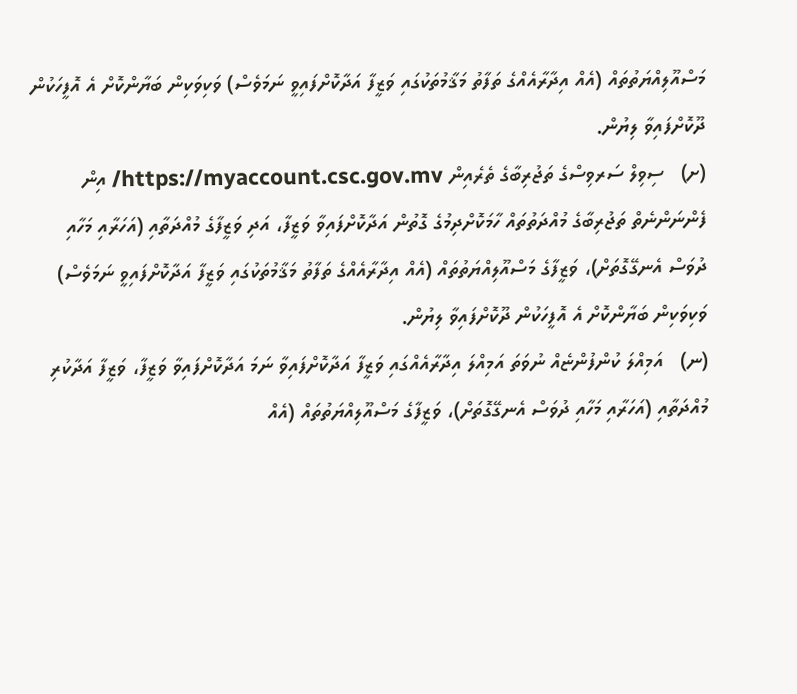މަސްއޫލިއްޔަތުތައް (އެއް އިދާރާއެއްގެ ތަފާތު މަޤާމުތަކުގައި ވަޒީފާ އަދާކޮށްފައިވީ ނަމަވެސް) ވަކިވަކިން ބަޔާންކޮށް އެ އޮފީހަކުން ދޫކޮށްފައިވާ ލިޔުން.
(ށ)   ސިވިލް ސަރވިސްގެ ތަޖުރިބާގެ ތެރެއިން https://myaccount.csc.gov.mv/ އިން ފެންނަންނެތް ތަޖުރިބާގެ މުއްދަތުތައް ހާމަކޮށްދިމުގެ ގޮތުން އަދާކޮށްފައިވާ ވަޒީފާ، އަދި ވަޒީފާގެ މުއްދަތާއި (އަހަރާއި މަހާއި ދުވަސް އެނގޭގޮތަށް)، ވަޒީފާގެ މަސްއޫލިއްޔަތުތައް (އެއް އިދާރާއެއްގެ ތަފާތު މަޤާމުތަކުގައި ވަޒީފާ އަދާކޮށްފައިވީ ނަމަވެސް) ވަކިވަކިން ބަޔާންކޮށް އެ އޮފީހަކުން ދޫކޮށްފައިވާ ލިޔުން.
(ނ)   އަމިއްލަ ކުންފުންޏެއް ނުވަތަ އަމިއްލަ އިދާރާއެއްގައި ވަޒީފާ އަދާކޮށްފައިވާ ނަމަ އަދާކޮށްފައިވާ ވަޒީފާ، ވަޒީފާ އަދާކުރި މުއްދަތާއި (އަހަރާއި މަހާއި ދުވަސް އެނގޭގޮތަށް)، ވަޒީފާގެ މަސްއޫލިއްޔަތުތައް (އެއް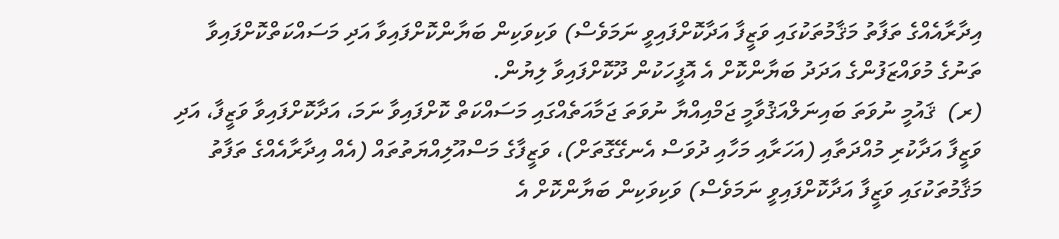އިދާރާއެއްގެ ތަފާތު މަޤާމުތަކުގައި ވަޒީފާ އަދާކޮށްފައިވީ ނަމަވެސް) ވަކިވަކިން ބަޔާންކޮށްފައިވާ އަދި މަސައްކަތްކޮށްފައިވާ ތަނުގެ މުވައްޒަފުންގެ އަދަދު ބަޔާންކޮށް އެ އޮފީހަކުން ދޫކޮށްފައިވާ ލިޔުން.
(ރ)  ޤައުމީ ނުވަތަ ބައިނަލްއަޤުވާމީ ޖަމްއިއްޔާ ނުވަތަ ޖަމާއަތެއްގައި މަސައްކަތް ކޮށްފައިވާ ނަމަ، އަދާކޮށްފައިވާ ވަޒީފާ، އަދި ވަޒީފާ އަދާކުރި މުއްދަތާއި (އަހަރާއި މަހާއި ދުވަސް އެނގޭގޮތަށް)، ވަޒީފާގެ މަސްއޫލިއްޔަތުތައް (އެއް އިދާރާއެއްގެ ތަފާތު މަޤާމުތަކުގައި ވަޒީފާ އަދާކޮށްފައިވީ ނަމަވެސް) ވަކިވަކިން ބަޔާންކޮށް އެ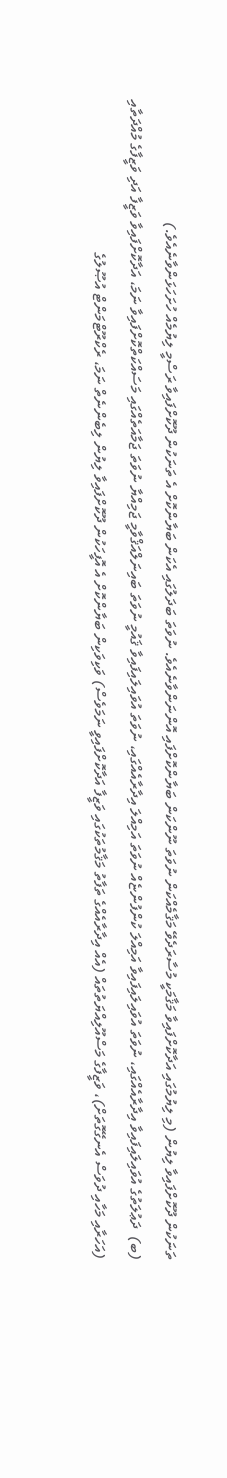ތަނަކުން ދޫކޮށްފައިވާ ލިޔުން (މި ލިޔުމުގައި އަދާކޮށްފައިވާ މަޤާމަކީ މުސާރަދެވޭ މަޤާމެއްކަން ނުވަތަ ނޫންކަން ބަޔާންކޮށްފައި އޮންނަންވާނެއެވެ. ނުވަތަ ބަދަލުގައި އެކަން ބަޔާންކޮށް އެ ތަނަކުން ދޫކޮށްފައިވާ ރަސްމީ ލިޔުމެއް ހުށަހަޅަންވާނެއެވެ.)
(ބ)  ދަޢުލަތުގެ އުވައިލައިފައިވާ އިދާރާއެއްގައި، ނުވަތަ އުވައިލައިފައިވާ އަމިއްލަ ކުންފުންޏެއް ނުވަތަ އަމިއްލަ އިދާރާއެއްގައި، ނުވަތަ އުވައިލައިފައިވާ ޤައުމީ ނުވަތަ ބައިނަލްއަޤްވާމީ ޖަމިއްޔާ ނުވަތަ ޖަމާއަތެއްގައި މަސައްކަތްކޮށްފައިވާ ނަމަ، އަދާކޮށްފައިވާ ވަޒީފާ އަދި ވަޒީފާގެ މުއްދަތާއި (އަހަރާއި މަހާއި ދުވަސް އެނގޭގޮތަށް)، ވަޒީފާގެ މަސްއޫލިއްޔަތުތައް (އެއް އިދާރާއެއްގެ ތަފާތު މަޤާމުތަކުގައި ވަޒީފާ އަދާކޮށްފައިވީ ނަމަވެސް) ވަކިވަކިން ބަޔާންކޮށް އެ އޮފީހަކުން ދޫކޮށްފައިވާ ލިޔުން ލިބެންނެތް ނަމަ، ރެކްރޫޓްމަންޓް އުޞޫލުގެ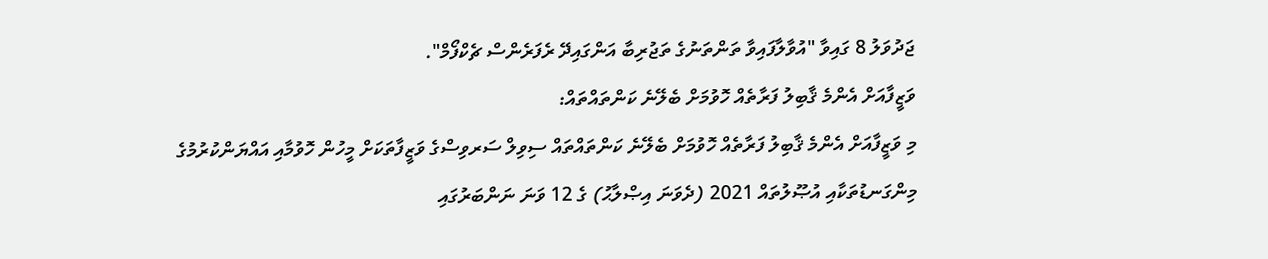ޖަދުވަލު 8 ގައިވާ "އުވާލާފައިވާ ތަންތަނުގެ ތަޖުރިބާ އަންގައިދޭ ރެފަރެންސް ޗެކްފޯމް".
ވަޒީފާއަށް އެންމެ ޤާބިލު ފަރާތެއް ހޮވުމަށް ބެލޭނެ ކަންތައްތައް:
މި ވަޒީފާއަށް އެންމެ ޤާބިލު ފަރާތެއް ހޮވުމަށް ބެލޭނެ ކަންތައްތައް ސިވިލް ސަރވިސްގެ ވަޒީފާތަކަށް މީހުން ހޮވުމާއި އައްޔަންކުރުމުގެ މިންގަނޑުތަކާއި އުޞޫލުތައް 2021 (ދެވަނަ އިޞްލާޙު) ގެ 12 ވަނަ ނަންބަރުގައި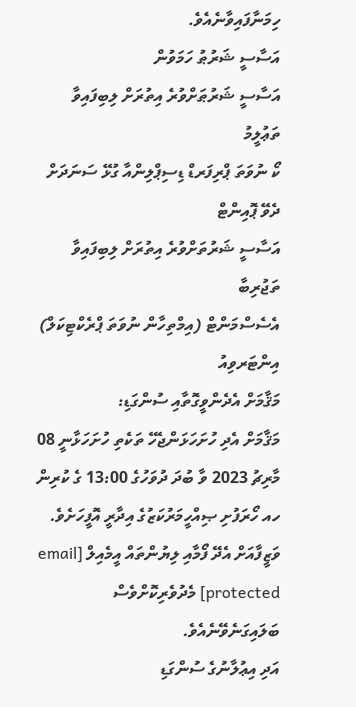ހިމަނާފައިވާނެއެވެ.
އަސާސީ ޝަރުޠު ހަމަވުން
އަސާސީ ޝަރުޠަށްވުރެ އިތުރަށް ލިބިފައިވާ ތަޢުލީމު
ކޯ ނުވަތަ ޕްރިފަރޑް ޑިސިޕްލިންއާ ގުޅޭ ސަނަދަށް ދެވޭ ޕޮއިންޓް
އަސާސީ ޝަރުތަށްވުރެ އިތުރަށް ލިބިފައިވާ ތަޖުރިބާ
އެސެސްމަންޓް (އިމްތިހާން ނުވަތަ ޕްރެކްޓިކަލް)
އިންޓަރވިއު
މަޤާމަށް އެދެންވީގޮތާއި ސުންގަޑި:
މަޤާމަށް އެދި ހުށަހަޅަންޖެހޭ ތަކެތި ހުށަހަޅާނީ 08 މާރިޗު 2023 ވާ ބުދަ ދުވަހުގެ 13:00 ގެ ކުރިން ހއ ހޯރަފުށި ޞިއްހީމަރުކަޒުގެ އިދާރީ އޮފީހަށެވެ. ވަޒީފާއަށް އެދޭ ފޯމާއި ލިޔުންތައް އީމެއިލް [email protected] މެދުވެރިކޮށްވެސް ބަލައިގަނެވޭނެއެވެ.
އަދި އިޢުލާނުގެ ސުންގަޑި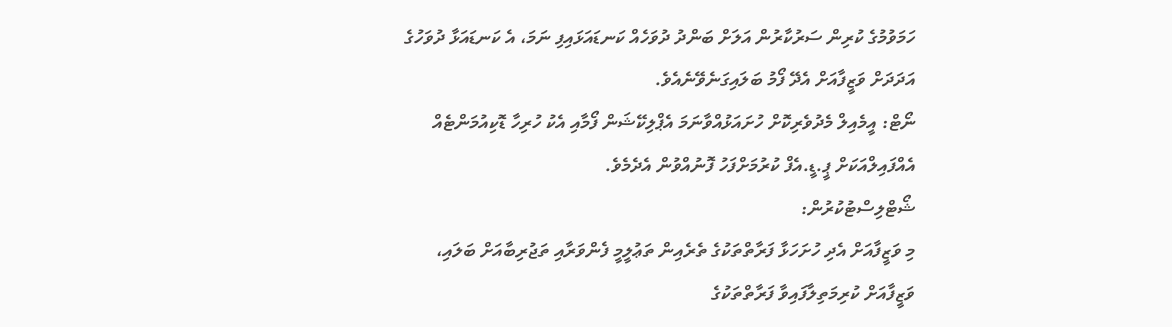ހަމަވުމުގެ ކުރިން ސަރުކާރުން އަލަށް ބަންދު ދުވަހެއް ކަނޑައަޅައިފި ނަމަ، އެ ކަނޑައަޅާ ދުވަހުގެ އަދަދަށް ވަޒީފާއަށް އެދޭ ފޯމު ބަލައިގަނެވޭނެއެވެ.
ނޯޓް: އީމެއިލް މެދުވެރިކޮށް ހުށައަޅުއްވާނަމަ އެޕްލިކޭޝަން ފޯމާއި އެކު ހުރިހާ ޑޮކިއުމަންޓެއް އެއްފައިލްއަކަށް ޕީ.ޑީ.އެފް ކުރުމަށްފަހު ފޮނުއްވުން އެދެމެވެ.
ޝޯޓްލިސްޓުކުރުން:
މި ވަޒީފާއަށް އެދި ހުށަހަޅާ ފަރާތްތަކުގެ ތެރެއިން ތަޢުލީމީ ފެންވަރާއި ތަޖުރިބާއަށް ބަލައި، ވަޒީފާއަށް ކުރިމަތިލާފައިވާ ފަރާތްތަކުގެ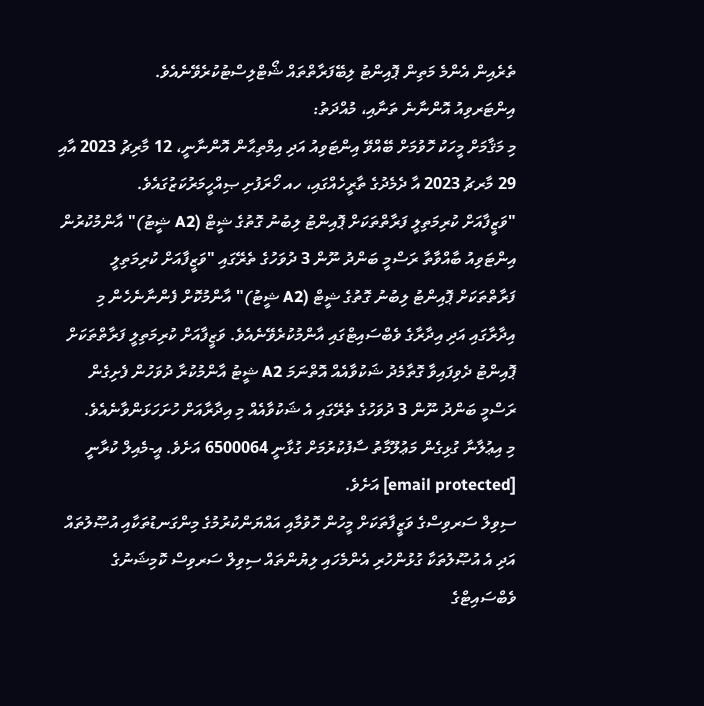ތެރެއިން އެންމެ މަތިން ޕޮއިންޓު ލިބޭފަރާތްތައް ޝޯޓްލިސްޓުކުރެވޭނެއެވެ.
އިންޓަރވިއު އޮންނާނެ ތަނާއި، މުއްދަތު:
މި މަޤާމަށް މީހަކު ހޮވުމަށް ބޭއްވޭ އިންޓަވިއު އަދި އިމްތިޙާން އޮންނާނީ، 12 މާރިޗު 2023 އާއި 29 މާރޗު 2023 އާ ދެމެދުގެ ތާރީހެއްގައި، ހއ ހޯރަފުށި ޞިއްހީމަރުކަޒުގައެވެ.
"ވަޒީފާއަށް ކުރިމަތިލީ ފަރާތްތަކަށް ޕޮއިންޓު ލިބުނު ގޮތުގެ ޝީޓް (A2 ޝީޓު)" އާންމުކުރުން
އިންޓަވިއު ބާއްވާތާ ރަސްމީ ބަންދު ނޫން 3 ދުވަހުގެ ތެރޭގައި "ވަޒީފާއަށް ކުރިމަތިލީ ފަރާތްތަކަށް ޕޮއިންޓު ލިބުނު ގޮތުގެ ޝީޓް (A2 ޝީޓު)" އާންމުކޮށް ފެންނާނެހެން މި އިދާރާގައި އަދި އިދާރާގެ ވެބްސައިޓްގައި އާންމުކުރެވޭނެއެވެ. ވަޒީފާއަށް ކުރިމަތިލީ ފަރާތްތަކަށް ޕޮއިންޓު ދެވިފައިވާ ގޮތާމެދު ޝަކުވާއެއް އޮތްނަމަ A2 ޝީޓު އާންމުކުރާ ދުވަހުން ފެށިގެން ރަސްމީ ބަންދު ނޫން 3 ދުވަހުގެ ތެރޭގައި އެ ޝަކުވާއެއް މި އިދާރާއަށް ހުށަހަޅަންވާނެއެވެ.
މި އިޢުލާނާ ގުޅިގެން މަޢުލޫމާތު ސާފުކުރުމަށް ގުޅާނީ 6500064 އަށެވެ. އީ-މެއިލް ކުރާނީ [email protected] އަށެވެ.
ސިވިލް ސަރވިސްގެ ވަޒީފާތަކަށް މީހުން ހޮވުމާއި އައްޔަންކުރުމުގެ މިންގަނޑުތަކާއި އުޞޫލުތައް އަދި އެ އުޞޫލުތަކާ ގުޅުންހުރި އެންމެހައި ލިޔުންތައް ސިވިލް ސަރވިސް ކޮމިޝަނުގެ ވެބްސައިޓްގެ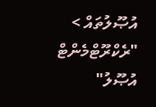އުޞޫލުތައް > "ރެކްރޫޓްމެންޓް އުޞޫލު"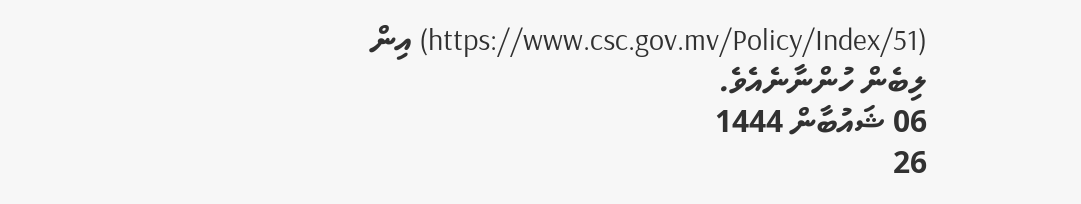(https://www.csc.gov.mv/Policy/Index/51) އިން ލިބެން ހުންނާނެއެވެ.
06 ޝައުބާން 1444
26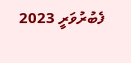ފެބުރުވަރީ 2023